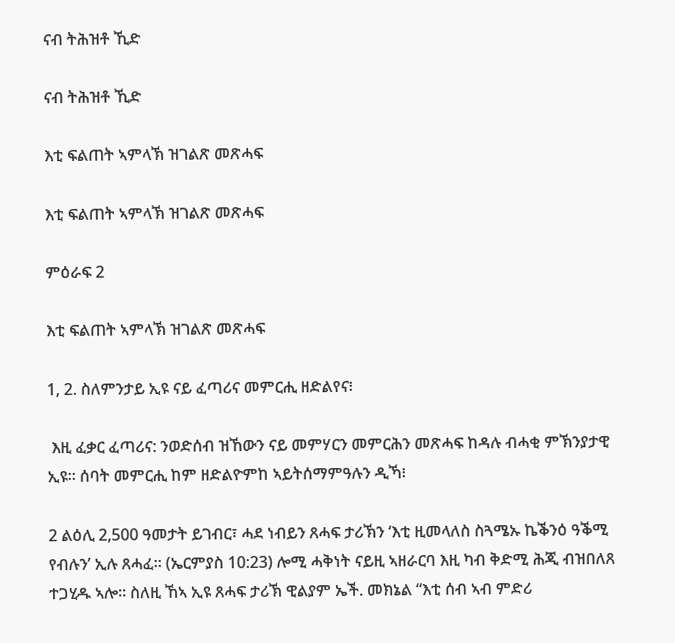ናብ ትሕዝቶ ኺድ

ናብ ትሕዝቶ ኺድ

እቲ ፍልጠት ኣምላኽ ዝገልጽ መጽሓፍ

እቲ ፍልጠት ኣምላኽ ዝገልጽ መጽሓፍ

ምዕራፍ 2

እቲ ፍልጠት ኣምላኽ ዝገልጽ መጽሓፍ

1, 2. ስለምንታይ ኢዩ ናይ ፈጣሪና መምርሒ ዘድልየና፧

 እዚ ፈቃር ፈጣሪና: ንወድሰብ ዝኸውን ናይ መምሃርን መምርሕን መጽሓፍ ከዳሉ ብሓቂ ምኽንያታዊ ኢዩ። ሰባት መምርሒ ከም ዘድልዮምከ ኣይትሰማምዓሉን ዲኻ፧

2 ልዕሊ 2,500 ዓመታት ይገብር፣ ሓደ ነብይን ጸሓፍ ታሪኽን ‘እቲ ዚመላለስ ስጓሜኡ ኬቕንዕ ዓቕሚ የብሉን’ ኢሉ ጸሓፈ። (ኤርምያስ 10:23) ሎሚ ሓቅነት ናይዚ ኣዘራርባ እዚ ካብ ቅድሚ ሕጂ ብዝበለጸ ተጋሂዱ ኣሎ። ስለዚ ኸኣ ኢዩ ጸሓፍ ታሪኽ ዊልያም ኤች. መክኔል “እቲ ሰብ ኣብ ምድሪ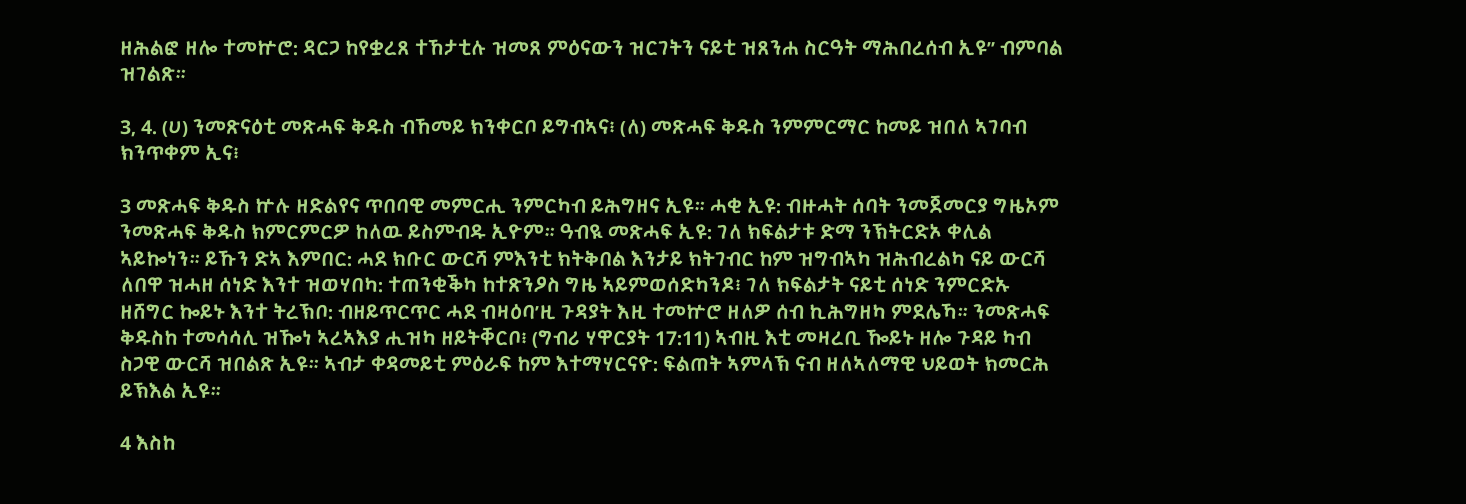ዘሕልፎ ዘሎ ተመኵሮ: ዳርጋ ከየቋረጸ ተኸታቲሉ ዝመጸ ምዕናውን ዝርገትን ናይቲ ዝጸንሐ ስርዓት ማሕበረሰብ ኢዩ” ብምባል ዝገልጽ።

3, 4. (ሀ) ንመጽናዕቲ መጽሓፍ ቅዱስ ብኸመይ ክንቀርቦ ይግብኣና፧ (ለ) መጽሓፍ ቅዱስ ንምምርማር ከመይ ዝበለ ኣገባብ ክንጥቀም ኢና፧

3 መጽሓፍ ቅዱስ ኵሉ ዘድልየና ጥበባዊ መምርሒ ንምርካብ ይሕግዘና ኢዩ። ሓቂ ኢዩ: ብዙሓት ሰባት ንመጀመርያ ግዜኦም ንመጽሓፍ ቅዱስ ክምርምርዎ ከለዉ ይስምብዱ ኢዮም። ዓብዪ መጽሓፍ ኢዩ: ገለ ክፍልታቱ ድማ ንኽትርድኦ ቀሊል ኣይኰነን። ይኹን ድኣ እምበር: ሓደ ክቡር ውርሻ ምእንቲ ክትቅበል እንታይ ክትገብር ከም ዝግብኣካ ዝሕብረልካ ናይ ውርሻ ለበዋ ዝሓዘ ሰነድ እንተ ዝወሃበካ: ተጠንቂቕካ ከተጽንዖስ ግዜ ኣይምወሰድካንዶ፧ ገለ ክፍልታት ናይቲ ሰነድ ንምርድኡ ዘሸግር ኰይኑ እንተ ትረኽቦ: ብዘይጥርጥር ሓደ ብዛዕባ’ዚ ጉዳያት እዚ ተመኵሮ ዘለዎ ሰብ ኪሕግዘካ ምደሌኻ። ንመጽሓፍ ቅዱስከ ተመሳሳሊ ዝዀነ ኣረኣእያ ሒዝካ ዘይትቐርቦ፧ (ግብሪ ሃዋርያት 17:11) ኣብዚ እቲ መዛረቢ ዀይኑ ዘሎ ጉዳይ ካብ ስጋዊ ውርሻ ዝበልጽ ኢዩ። ኣብታ ቀዳመይቲ ምዕራፍ ከም እተማሃርናዮ: ፍልጠት ኣምላኽ ናብ ዘለኣለማዊ ህይወት ክመርሕ ይኽእል ኢዩ።

4 እስከ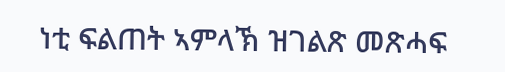ነቲ ፍልጠት ኣምላኽ ዝገልጽ መጽሓፍ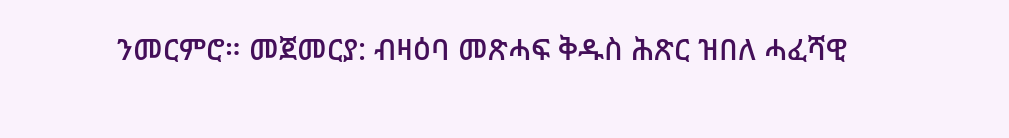ንመርምሮ። መጀመርያ: ብዛዕባ መጽሓፍ ቅዱስ ሕጽር ዝበለ ሓፈሻዊ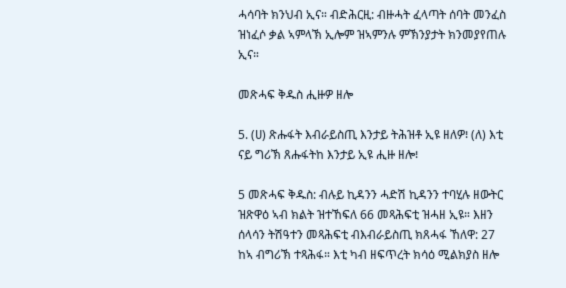ሓሳባት ክንህብ ኢና። ብድሕርዚ: ብዙሓት ፈላጣት ሰባት መንፈስ ዝነፈሶ ቃል ኣምላኽ ኢሎም ዝኣምንሉ ምኽንያታት ክንመያየጠሉ ኢና።

መጽሓፍ ቅዱስ ሒዙዎ ዘሎ

5. (ሀ) ጽሑፋት እብራይስጢ እንታይ ትሕዝቶ ኢዩ ዘለዎ፧ (ለ) እቲ ናይ ግሪኽ ጸሑፋትከ እንታይ ኢዩ ሒዙ ዘሎ፧

5 መጽሓፍ ቅዱስ: ብሉይ ኪዳንን ሓድሽ ኪዳንን ተባሂሉ ዘውትር ዝጽዋዕ ኣብ ክልት ዝተኸፍለ 66 መጻሕፍቲ ዝሓዘ ኢዩ። እዘን ሰላሳን ትሽዓተን መጻሕፍቲ ብእብራይስጢ ክጸሓፋ ኸለዋ: 27 ከኣ ብግሪኽ ተጻሕፋ። እቲ ካብ ዘፍጥረት ክሳዕ ሚልክያስ ዘሎ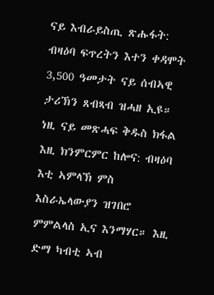ናይ እብራይስጢ ጽሑፋት: ብዛዕባ ፍጥረትን እተን ቀዳሞት 3,500 ዓመታት ናይ ሰብኣዊ ታሪኽን ጸብጻብ ዝሓዘ ኢዩ። ነዚ ናይ መጽሓፍ ቅዱስ ክፋል እዚ ክንምርምር ከሎና: ብዛዕባ እቲ ኣምላኽ ምስ እስራኤላውያን ዝገበሮ ምምልላስ ኢና እንማሃር። እዚ ድማ ካብቲ ኣብ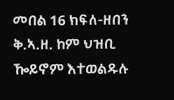መበል 16 ክፍለ-ዘበን ቅ.ኣ.ዘ. ከም ህዝቢ ዀይኖም እተወልዱሉ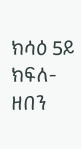ክሳዕ 5ይ ክፍለ-ዘበን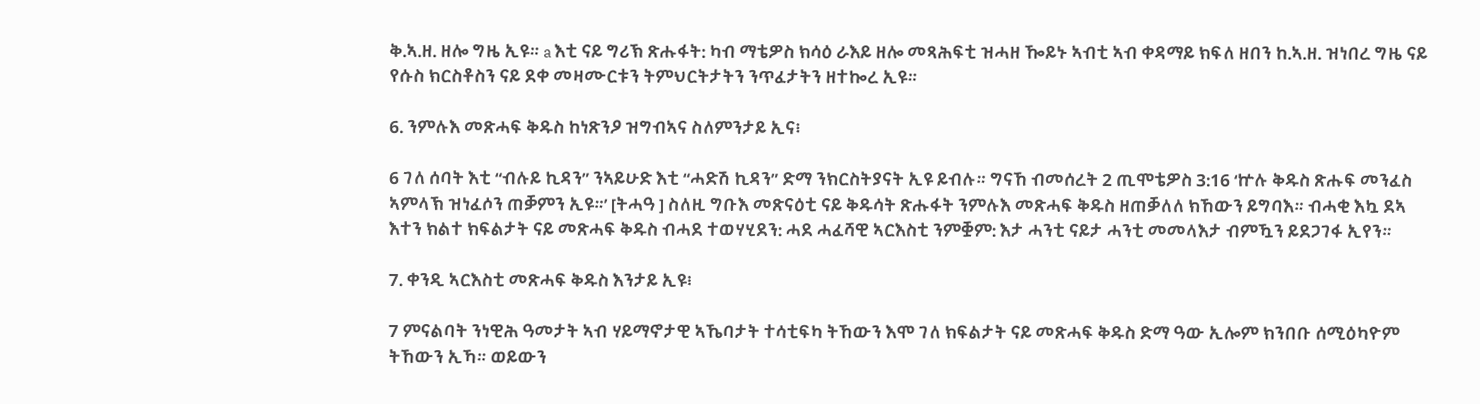ቅ.ኣ.ዘ. ዘሎ ግዜ ኢዩ። a እቲ ናይ ግሪኽ ጽሑፋት: ካብ ማቴዎስ ክሳዕ ራእይ ዘሎ መጻሕፍቲ ዝሓዘ ዀይኑ ኣብቲ ኣብ ቀዳማይ ክፍለ ዘበን ከ.ኣ.ዘ. ዝነበረ ግዜ ናይ የሱስ ክርስቶስን ናይ ደቀ መዛሙርቱን ትምህርትታትን ንጥፈታትን ዘተኰረ ኢዩ።

6. ንምሉእ መጽሓፍ ቅዱስ ከነጽንዖ ዝግብኣና ስለምንታይ ኢና፧

6 ገለ ሰባት እቲ “ብሉይ ኪዳን” ንኣይሁድ እቲ “ሓድሽ ኪዳን” ድማ ንክርስትያናት ኢዩ ይብሉ። ግናኸ ብመሰረት 2 ጢሞቴዎስ 3:16 ‘ኵሉ ቅዱስ ጽሑፍ መንፈስ ኣምላኽ ዝነፈሶን ጠቓምን ኢዩ።’ [ትሓዓ ] ስለዚ ግቡእ መጽናዕቲ ናይ ቅዱሳት ጽሑፋት ንምሉእ መጽሓፍ ቅዱስ ዘጠቓለለ ክኸውን ይግባእ። ብሓቂ እኳ ደኣ እተን ክልተ ክፍልታት ናይ መጽሓፍ ቅዱስ ብሓደ ተወሃሂደን: ሓደ ሓፈሻዊ ኣርእስቲ ንምቛም: እታ ሓንቲ ናይታ ሓንቲ መመላእታ ብምዃን ይደጋገፋ ኢየን።

7. ቀንዲ ኣርእስቲ መጽሓፍ ቅዱስ እንታይ ኢዩ፧

7 ምናልባት ንነዊሕ ዓመታት ኣብ ሃይማኖታዊ ኣኼባታት ተሳቲፍካ ትኸውን እሞ ገለ ክፍልታት ናይ መጽሓፍ ቅዱስ ድማ ዓው ኢሎም ክንበቡ ሰሚዕካዮም ትኸውን ኢኻ። ወይውን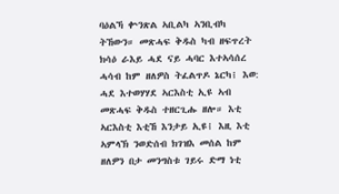ባዕልኻ ቍንጽል ኣቢልካ ኣንቢብካ ትኸውን። መጽሓፍ ቅዱስ ካብ ዘፍጥረት ክሳዕ ራእይ ሓደ ናይ ሓባር እተኣሳሰረ ሓሳብ ከም ዘለዎስ ትፈልጥዶ ኔርካ፧ እወ: ሓደ እተወሃሃደ ኣርእስቲ ኢዩ ኣብ መጽሓፍ ቅዱስ ተዘርጊሑ ዘሎ። እቲ ኣርእስቲ እቲኸ እንታይ ኢዩ፧ እዚ እቲ ኣምላኽ ንወድሰብ ክገዝእ መሰል ከም ዘለዎን በታ መንግስቱ ገይሩ ድማ ነቲ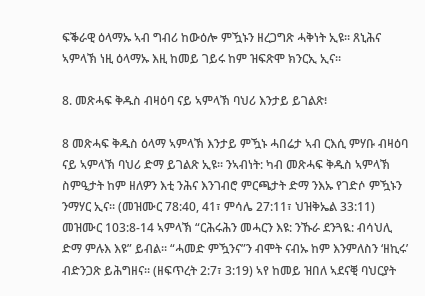ፍቕራዊ ዕላማኡ ኣብ ግብሪ ከውዕሎ ምዃኑን ዘረጋግጽ ሓቅነት ኢዩ። ጸኒሕና ኣምላኽ ነዚ ዕላማኡ እዚ ከመይ ገይሩ ከም ዝፍጽሞ ክንርኢ ኢና።

8. መጽሓፍ ቅዱስ ብዛዕባ ናይ ኣምላኽ ባህሪ እንታይ ይገልጽ፧

8 መጽሓፍ ቅዱስ ዕላማ ኣምላኽ እንታይ ምዃኑ ሓበሬታ ኣብ ርእሲ ምሃቡ ብዛዕባ ናይ ኣምላኽ ባህሪ ድማ ይገልጽ ኢዩ። ንኣብነት: ካብ መጽሓፍ ቅዱስ ኣምላኽ ስምዒታት ከም ዘለዎን እቲ ንሕና እንገብሮ ምርጫታት ድማ ንእኡ የገድሶ ምዃኑን ንማሃር ኢና። (መዝሙር 78:40, 41፣ ምሳሌ 27:11፣ ህዝቅኤል 33:11) መዝሙር 103:8-14 ኣምላኽ “ርሕሩሕን መሓርን እዩ: ንኹራ ደንጓዪ: ብሳህሊ ድማ ምሉእ እዩ” ይብል። “ሓመድ ምዃንና”ን ብሞት ናብኡ ከም እንምለስን ‘ዘኪሩ’ ብድንጋጽ ይሕግዘና። (ዘፍጥረት 2:7፣ 3:19) ኣየ ከመይ ዝበለ ኣደናቒ ባህርያት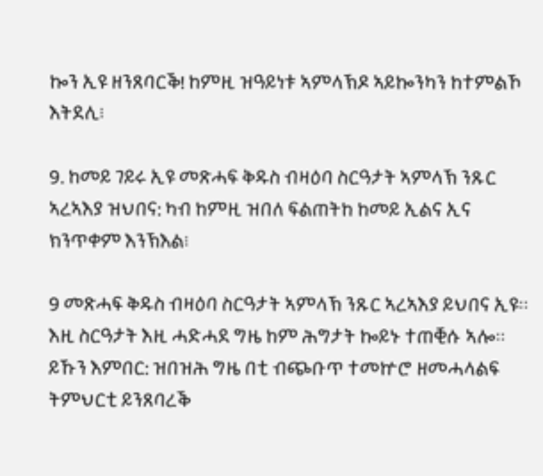ኰን ኢዩ ዘንጸባርቕ! ከምዚ ዝዓይነቱ ኣምላኽዶ ኣይኰንካን ከተምልኾ እትደሊ፧

9. ከመይ ገይሩ ኢዩ መጽሓፍ ቅዱስ ብዛዕባ ስርዓታት ኣምላኽ ንጹር ኣረኣእያ ዝህበና: ካብ ከምዚ ዝበለ ፍልጠትከ ከመይ ኢልና ኢና ክንጥቀም እንኽእል፧

9 መጽሓፍ ቅዱስ ብዛዕባ ስርዓታት ኣምላኽ ንጹር ኣረኣእያ ይህበና ኢዩ። እዚ ስርዓታት እዚ ሓድሓደ ግዜ ከም ሕግታት ኰይኑ ተጠቒሱ ኣሎ። ይኹን እምበር: ዝበዝሕ ግዜ በቲ ብጭቡጥ ተመኵሮ ዘመሓላልፍ ትምህርቲ ይንጸባረቕ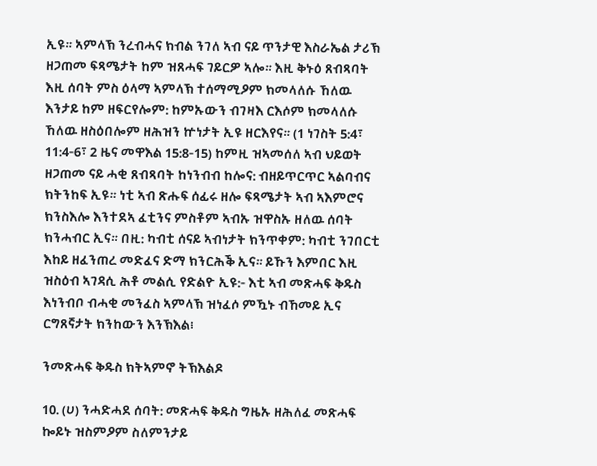ኢዩ። ኣምላኽ ንረብሓና ክብል ንገለ ኣብ ናይ ጥንታዊ እስራኤል ታሪኽ ዘጋጠመ ፍጻሜታት ከም ዝጸሓፍ ገይርዎ ኣሎ። እዚ ቅኑዕ ጸብጻባት እዚ ሰባት ምስ ዕላማ ኣምላኽ ተሰማሚዖም ክመላለሱ ኸለዉ እንታይ ከም ዘፍርየሎም: ከምኡውን ብገዛእ ርእሶም ክመላለሱ ኸለዉ ዘስዕበሎም ዘሕዝን ኵነታት ኢዩ ዘርእየና። (1 ነገስት 5:4፣ 11:4-6፣ 2 ዜና መዋእል 15:8-15) ከምዚ ዝኣመሰለ ኣብ ህይወት ዘጋጠመ ናይ ሓቂ ጸብጻባት ከነንብብ ከሎና: ብዘይጥርጥር ኣልባብና ክትንከፍ ኢዩ። ነቲ ኣብ ጽሑፍ ሰፊሩ ዘሎ ፍጻሜታት ኣብ ኣእምሮና ክንስእሎ እንተደኣ ፈቲንና ምስቶም ኣብኡ ዝዋስኡ ዘለዉ ሰባት ክንሓብር ኢና። በዚ: ካብቲ ሰናይ ኣብነታት ክንጥቀም: ካብቲ ንገበርቲ እከይ ዘፈንጠረ መድፈና ድማ ክንርሕቕ ኢና። ይኹን እምበር እዚ ዝስዕብ ኣገዳሲ ሕቶ መልሲ የድልዮ ኢዩ:- እቲ ኣብ መጽሓፍ ቅዱስ እነንብቦ ብሓቂ መንፈስ ኣምላኽ ዝነፈሶ ምዃኑ ብኸመይ ኢና ርግጸኛታት ክንከውን እንኽእል፧

ንመጽሓፍ ቅዱስ ክትኣምኖ ትኽእልዶ

10. (ሀ) ንሓድሓደ ሰባት: መጽሓፍ ቅዱስ ግዜኡ ዘሕለፈ መጽሓፍ ኰይኑ ዝስምዖም ስለምንታይ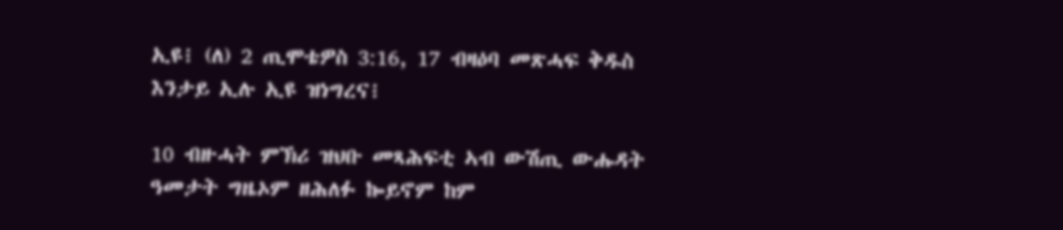ኢዩ፧ (ለ) 2 ጢሞቴዎስ 3:16, 17 ብዛዕባ መጽሓፍ ቅዱስ እንታይ ኢሉ ኢዩ ዝነግረና፧

10 ብዙሓት ምኽሪ ዝህቡ መጻሕፍቲ ኣብ ውሽጢ ውሑዳት ዓመታት ግዜኦም ዘሕለፉ ኰይኖም ከም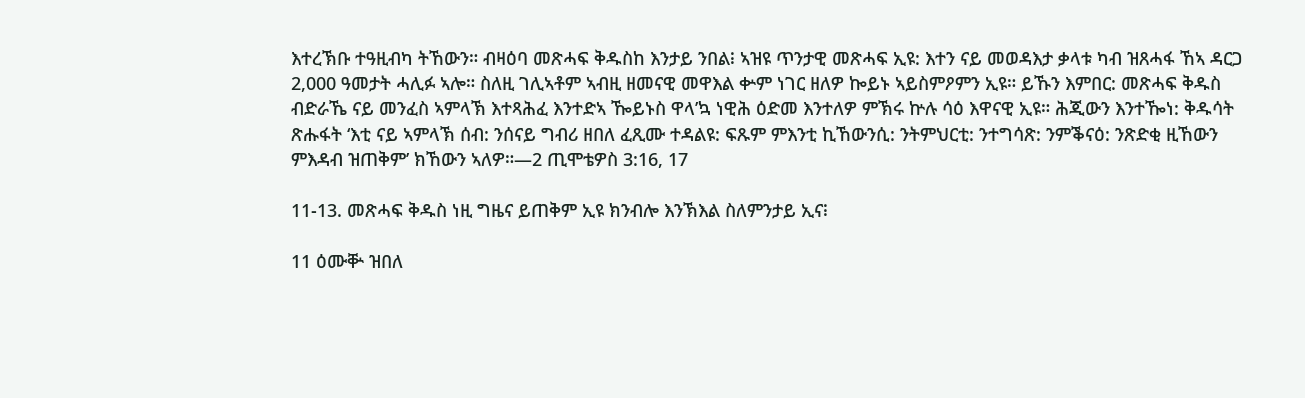እተረኽቡ ተዓዚብካ ትኸውን። ብዛዕባ መጽሓፍ ቅዱስከ እንታይ ንበል፧ ኣዝዩ ጥንታዊ መጽሓፍ ኢዩ: እተን ናይ መወዳእታ ቃላቱ ካብ ዝጸሓፋ ኸኣ ዳርጋ 2,000 ዓመታት ሓሊፉ ኣሎ። ስለዚ ገሊኣቶም ኣብዚ ዘመናዊ መዋእል ቍም ነገር ዘለዎ ኰይኑ ኣይስምዖምን ኢዩ። ይኹን እምበር: መጽሓፍ ቅዱስ ብድራኼ ናይ መንፈስ ኣምላኽ እተጻሕፈ እንተድኣ ዀይኑስ ዋላ’ኳ ነዊሕ ዕድመ እንተለዎ ምኽሩ ኵሉ ሳዕ እዋናዊ ኢዩ። ሕጂውን እንተዀነ: ቅዱሳት ጽሑፋት ‘እቲ ናይ ኣምላኽ ሰብ: ንሰናይ ግብሪ ዘበለ ፈጺሙ ተዳልዩ: ፍጹም ምእንቲ ኪኸውንሲ: ንትምህርቲ: ንተግሳጽ: ንምቕናዕ: ንጽድቂ ዚኸውን ምእዳብ ዝጠቅም’ ክኸውን ኣለዎ።—2 ጢሞቴዎስ 3:16, 17

11-13. መጽሓፍ ቅዱስ ነዚ ግዜና ይጠቅም ኢዩ ክንብሎ እንኽእል ስለምንታይ ኢና፧

11 ዕሙቝ ዝበለ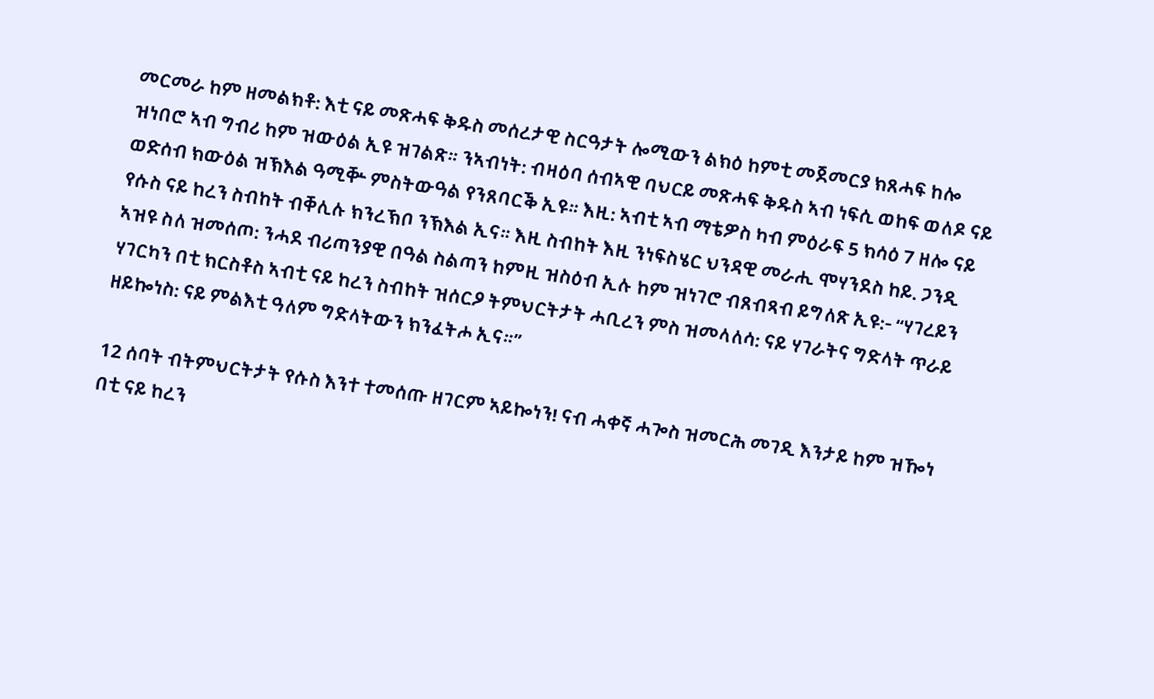መርመራ ከም ዘመልክቶ: እቲ ናይ መጽሓፍ ቅዱስ መሰረታዊ ስርዓታት ሎሚውን ልክዕ ከምቲ መጀመርያ ክጸሓፍ ከሎ ዝነበሮ ኣብ ግብሪ ከም ዝውዕል ኢዩ ዝገልጽ። ንኣብነት: ብዛዕባ ሰብኣዊ ባህርይ መጽሓፍ ቅዱስ ኣብ ነፍሲ ወከፍ ወለዶ ናይ ወድሰብ ክውዕል ዝኽእል ዓሚቝ ምስትውዓል የንጸባርቕ ኢዩ። እዚ: ኣብቲ ኣብ ማቴዎስ ካብ ምዕራፍ 5 ክሳዕ 7 ዘሎ ናይ የሱስ ናይ ከረን ስብከት ብቐሊሉ ክንረኽቦ ንኽእል ኢና። እዚ ስብከት እዚ ንነፍስሄር ህንዳዊ መራሒ ሞሃንደስ ከይ. ጋንዲ ኣዝዩ ስለ ዝመሰጦ: ንሓደ ብሪጣንያዊ በዓል ስልጣን ከምዚ ዝስዕብ ኢሉ ከም ዝነገሮ ብጸብጻብ ይግለጽ ኢዩ:- “ሃገረይን ሃገርካን በቲ ክርስቶስ ኣብቲ ናይ ከረን ስብከት ዝሰርዖ ትምህርትታት ሓቢረን ምስ ዝመላለሳ: ናይ ሃገራትና ግድላት ጥራይ ዘይኰነስ: ናይ ምልእቲ ዓለም ግድላትውን ክንፈትሖ ኢና።”

12 ሰባት ብትምህርትታት የሱስ እንተ ተመሰጡ ዘገርም ኣይኰነን! ናብ ሓቀኛ ሓጐስ ዝመርሕ መገዲ እንታይ ከም ዝዀነ በቲ ናይ ከረን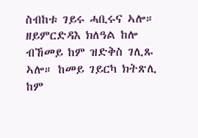ስብከቱ ገይሩ ሓቢሩና ኣሎ። ዘይምርድዳእ ክለዓል ከሎ ብኸመይ ከም ዝድቅስ ገሊጹ ኣሎ። ከመይ ገይርካ ክትጽሊ ከም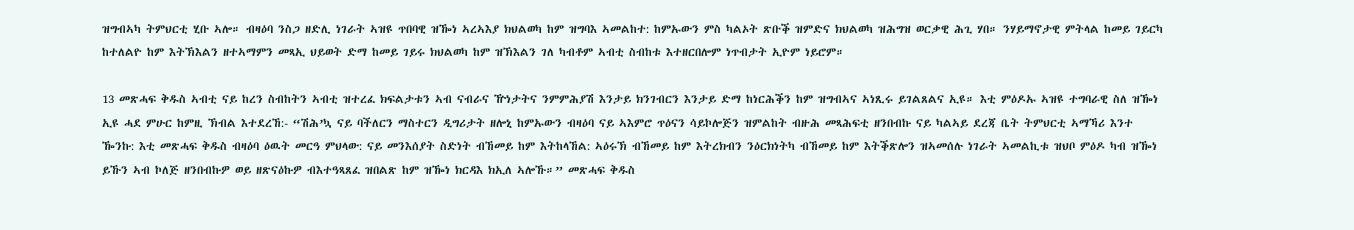ዝግብኣካ ትምህርቲ ሂቡ ኣሎ። ብዛዕባ ንስጋ ዘድሊ ነገራት ኣዝዩ ጥበባዊ ዝዀነ ኣረኣእያ ክህልወካ ከም ዝግባእ ኣመልከተ: ከምኡውን ምስ ካልኦት ጽቡቕ ዝምድና ክህልወካ ዝሕግዝ ወርቃዊ ሕጊ ሃበ። ንሃይማኖታዊ ምትላል ከመይ ገይርካ ከተለልዮ ከም እትኽእልን ዘተኣማምን መጻኢ ህይወት ድማ ከመይ ገይሩ ክህልወካ ከም ዝኽእልን ገለ ካብቶም ኣብቲ ስብከቱ እተዘርበሎም ነጥብታት ኢዮም ነይሮም።

13 መጽሓፍ ቅዱስ ኣብቲ ናይ ከረን ስብከትን ኣብቲ ዝተረፈ ክፍልታቱን ኣብ ናብራና ዅነታትና ንምምሕያሽ እንታይ ክንገብርን እንታይ ድማ ከነርሕቕን ከም ዝግብኣና ኣነጺሩ ይገልጸልና ኢዩ። እቲ ምዕዶኡ ኣዝዩ ተግባራዊ ስለ ዝዀነ ኢዩ ሓደ ምሁር ከምዚ ኽብል እተደረኸ:- “ሽሕ’ኳ ናይ ባችለርን ማስተርን ዲግሪታት ዘሎኒ ከምኡውን ብዛዕባ ናይ ኣእምሮ ጥዕናን ሳይኮሎጅን ዝምልከት ብዙሕ መጻሕፍቲ ዘንበብኩ ናይ ካልኣይ ደረጃ ቤት ትምህርቲ ኣማኻሪ እንተ ዀንኩ: እቲ መጽሓፍ ቅዱስ ብዛዕባ ዕዉት መርዓ ምህላው: ናይ መንእሰያት ስድነት ብኸመይ ከም እትከላኸል: ኣዕሩኽ ብኸመይ ከም እትረክብን ንዕርክነትካ ብኸመይ ከም እትቕጽሎን ዝኣመሰሉ ነገራት ኣመልኪቱ ዝህቦ ምዕዶ ካብ ዝዀነ ይኹን ኣብ ኮለጅ ዘንበብኩዎ ወይ ዘጽናዕኩዎ ብእተዓጻጸፈ ዝበልጽ ከም ዝዀነ ክርዳእ ክኢለ ኣሎኹ።” መጽሓፍ ቅዱስ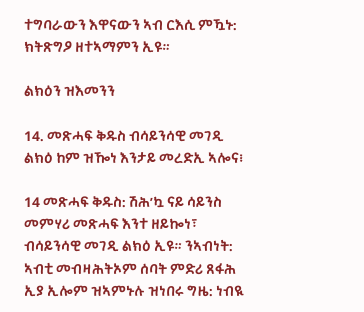ተግባራውን እዋናውን ኣብ ርእሲ ምዃኑ: ክትጽግዖ ዘተኣማምን ኢዩ።

ልክዕን ዝእመንን

14. መጽሓፍ ቅዱስ ብሳይንሳዊ መገዲ ልክዕ ከም ዝዀነ እንታይ መረድኢ ኣሎና፧

14 መጽሓፍ ቅዱስ: ሽሕ’ኳ ናይ ሳይንስ መምሃሪ መጽሓፍ እንተ ዘይኰነ፣ ብሳይንሳዊ መገዲ ልክዕ ኢዩ። ንኣብነት: ኣብቲ መብዛሕትኦም ሰባት ምድሪ ጸፋሕ ኢያ ኢሎም ዝኣምኑሉ ዝነበሩ ግዜ: ነብዪ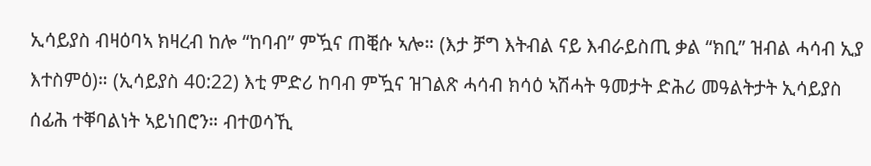ኢሳይያስ ብዛዕባኣ ክዛረብ ከሎ “ከባብ” ምዃና ጠቒሱ ኣሎ። (እታ ቻግ እትብል ናይ እብራይስጢ ቃል “ክቢ” ዝብል ሓሳብ ኢያ እተስምዕ)። (ኢሳይያስ 40:22) እቲ ምድሪ ከባብ ምዃና ዝገልጽ ሓሳብ ክሳዕ ኣሽሓት ዓመታት ድሕሪ መዓልትታት ኢሳይያስ ሰፊሕ ተቐባልነት ኣይነበሮን። ብተወሳኺ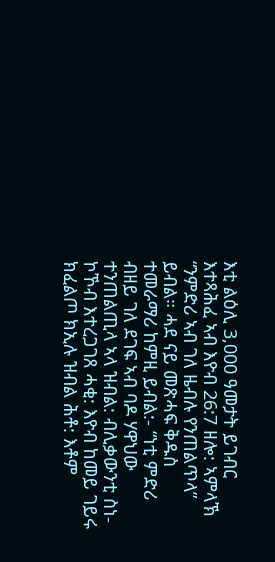እቲ ልዕሊ 3,000 ዓመታት ይገብር እተጻሕፈ ኣብ እዮብ 26:7 ዘሎ: ኣምላኽ “ንምድሪ ኣብ ገለ ዜብሉ የንጠልጥላ” ይብል። ሓደ ናይ መጽሓፍ ቅዱስ ተመራማሪ ከምዚ ይብል:- “ነቲ ምድሪ ብዘይ ገለ ደገፍ ኣብ ባዶ ሃዋህው ተንጠልጢላ ኣላ ዝብል: ብሊቃውንቲ ስነ-ኮኾብ እተረጋገጸ ሓቂ: እዮብ ከመይ ገይሩ ክፈልጦ ክኢሉ ዝብል ሕቶ: እቶም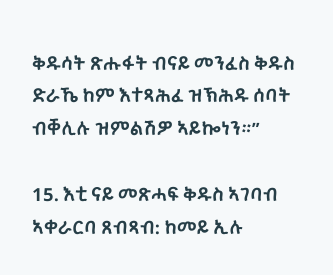ቅዱሳት ጽሑፋት ብናይ መንፈስ ቅዱስ ድራኼ ከም እተጻሕፈ ዝኽሕዱ ሰባት ብቐሊሉ ዝምልሽዎ ኣይኰነን።”

15. እቲ ናይ መጽሓፍ ቅዱስ ኣገባብ ኣቀራርባ ጸብጻብ: ከመይ ኢሉ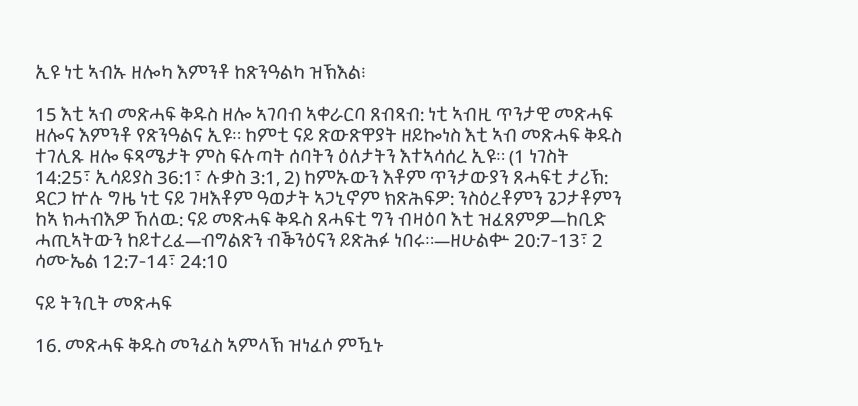ኢዩ ነቲ ኣብኡ ዘሎካ እምንቶ ከጽንዓልካ ዝኽእል፧

15 እቲ ኣብ መጽሓፍ ቅዱስ ዘሎ ኣገባብ ኣቀራርባ ጸብጻብ: ነቲ ኣብዚ ጥንታዊ መጽሓፍ ዘሎና እምንቶ የጽንዓልና ኢዩ። ከምቲ ናይ ጽውጽዋያት ዘይኰነስ እቲ ኣብ መጽሓፍ ቅዱስ ተገሊጹ ዘሎ ፍጻሜታት ምስ ፍሉጣት ሰባትን ዕለታትን እተኣሳሰረ ኢዩ። (1 ነገስት 14:25፣ ኢሳይያስ 36:1፣ ሉቃስ 3:1, 2) ከምኡውን እቶም ጥንታውያን ጸሓፍቲ ታሪኽ: ዳርጋ ኵሉ ግዜ ነቲ ናይ ገዛእቶም ዓወታት ኣጋኒኖም ክጽሕፍዎ: ንስዕረቶምን ጌጋታቶምን ከኣ ክሓብእዎ ኸለዉ: ናይ መጽሓፍ ቅዱስ ጸሓፍቲ ግን ብዛዕባ እቲ ዝፈጸምዎ—ከቢድ ሓጢኣትውን ከይተረፈ—ብግልጽን ብቕንዕናን ይጽሕፉ ነበሩ።—ዘሁልቍ 20:7-13፣ 2 ሳሙኤል 12:7-14፣ 24:10

ናይ ትንቢት መጽሓፍ

16. መጽሓፍ ቅዱስ መንፈስ ኣምላኽ ዝነፈሶ ምዃኑ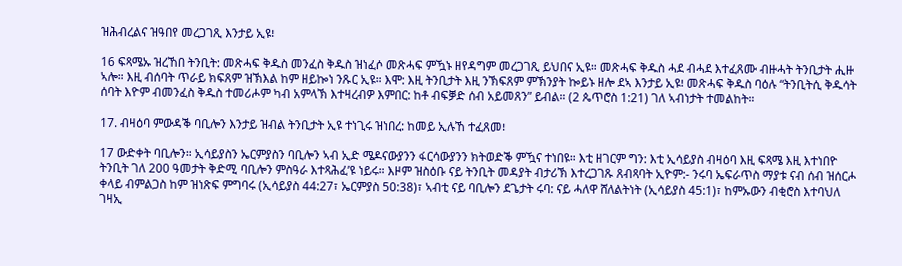ዝሕብረልና ዝዓበየ መረጋገጺ እንታይ ኢዩ፧

16 ፍጻሜኡ ዝረኸበ ትንቢት: መጽሓፍ ቅዱስ መንፈስ ቅዱስ ዝነፈሶ መጽሓፍ ምዃኑ ዘየዳግም መረጋገጺ ይህበና ኢዩ። መጽሓፍ ቅዱስ ሓደ ብሓደ እተፈጸሙ ብዙሓት ትንቢታት ሒዙ ኣሎ። እዚ ብሰባት ጥራይ ክፍጸም ዝኽእል ከም ዘይኰነ ንጹር ኢዩ። እሞ: እዚ ትንቢታት እዚ ንኽፍጸም ምኽንያት ኰይኑ ዘሎ ደኣ እንታይ ኢዩ፧ መጽሓፍ ቅዱስ ባዕሉ “ትንቢትሲ ቅዱሳት ሰባት እዮም ብመንፈስ ቅዱስ ተመሪሖም ካብ አምላኽ እተዛረብዎ እምበር: ከቶ ብፍቓድ ሰብ አይመጸን” ይብል። (2 ጴጥሮስ 1:21) ገለ ኣብነታት ተመልከት።

17. ብዛዕባ ምውዳቕ ባቢሎን እንታይ ዝብል ትንቢታት ኢዩ ተነጊሩ ዝነበረ: ከመይ ኢሉኸ ተፈጸመ፧

17 ውድቀት ባቢሎን። ኢሳይያስን ኤርምያስን ባቢሎን ኣብ ኢድ ሜዶናውያንን ፋርሳውያንን ክትወድቕ ምዃና ተነበዩ። እቲ ዘገርም ግን: እቲ ኢሳይያስ ብዛዕባ እዚ ፍጻሜ እዚ እተነበዮ ትንቢት ገለ 200 ዓመታት ቅድሚ ባቢሎን ምስዓራ እተጻሕፈ’ዩ ነይሩ። እዞም ዝስዕቡ ናይ ትንቢት መዳያት ብታሪኽ እተረጋገጹ ጸብጻባት ኢዮም:- ንሩባ ኤፍራጥስ ማያቱ ናብ ሰብ ዝሰርሖ ቀላይ ብምልጋስ ከም ዝነጽፍ ምግባሩ (ኢሳይያስ 44:27፣ ኤርምያስ 50:38)፣ ኣብቲ ናይ ባቢሎን ደጌታት ሩባ: ናይ ሓለዋ ሸለልትነት (ኢሳይያስ 45:1)፣ ከምኡውን ብቂሮስ እተባህለ ገዛኢ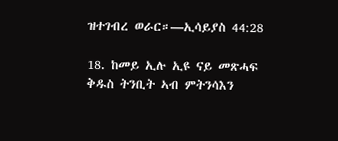ዝተገብረ ወራር።—ኢሳይያስ 44:28

18. ከመይ ኢሉ ኢዩ ናይ መጽሓፍ ቅዱስ ትንቢት ኣብ ምትንሳእን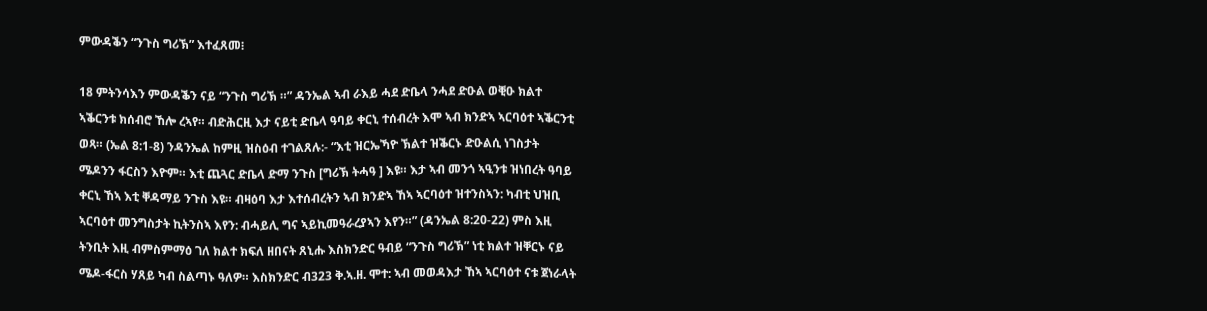ምውዳቕን “ንጉስ ግሪኽ” እተፈጸመ፧

18 ምትንሳእን ምውዳቕን ናይ “ንጉስ ግሪኽ ።” ዳንኤል ኣብ ራእይ ሓደ ድቤላ ንሓደ ድዑል ወቒዑ ክልተ ኣቕርንቱ ክሰብሮ ኸሎ ረኣየ። ብድሕርዚ እታ ናይቲ ድቤላ ዓባይ ቀርኒ ተሰብረት እሞ ኣብ ክንድኣ ኣርባዕተ ኣቕርንቲ ወጻ። (ኤል 8:1-8) ንዳንኤል ከምዚ ዝስዕብ ተገልጸሉ:- “እቲ ዝርኤኻዮ ኽልተ ዝቕርኑ ድዑልሲ ነገስታት ሜዶንን ፋርስን እዮም። እቲ ጨጓር ድቤላ ድማ ንጉስ [ግሪኽ ትሓዓ ] እዩ። እታ ኣብ መንጎ ኣዒንቱ ዝነበረት ዓባይ ቀርኒ ኸኣ እቲ ቐዳማይ ንጉስ እዩ። ብዛዕባ እታ እተሰብረትን ኣብ ክንድኣ ኸኣ ኣርባዕተ ዝተንስኣን: ካብቲ ህዝቢ ኣርባዕተ መንግስታት ኪትንስኣ እየን: ብሓይሊ ግና ኣይኪመዓራረያኣን እየን።” (ዳንኤል 8:20-22) ምስ እዚ ትንቢት እዚ ብምስምማዕ ገለ ክልተ ክፍለ ዘበናት ጸኒሑ እስክንድር ዓብይ “ንጉስ ግሪኽ” ነቲ ክልተ ዝቐርኑ ናይ ሜዶ-ፋርስ ሃጸይ ካብ ስልጣኑ ዓለዎ። እስክንድር ብ323 ቅ.ኣ.ዘ. ሞተ: ኣብ መወዳእታ ኸኣ ኣርባዕተ ናቱ ጀነራላት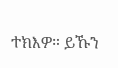ተክእዎ። ይኹን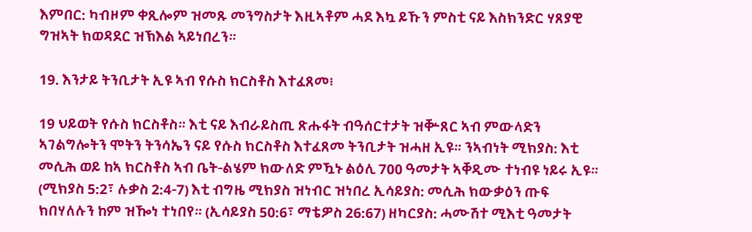እምበር: ካብዞም ቀጺሎም ዝመጹ መንግስታት እዚኣቶም ሓደ እኳ ይኹን ምስቲ ናይ እስክንድር ሃጸያዊ ግዝኣት ክወዳደር ዝኽእል ኣይነበረን።

19. እንታይ ትንቢታት ኢዩ ኣብ የሱስ ክርስቶስ እተፈጸመ፧

19 ህይወት የሱስ ክርስቶስ። እቲ ናይ እብራይስጢ ጽሑፋት ብዓሰርተታት ዝቝጸር ኣብ ምውላድን ኣገልግሎትን ሞትን ትንሳኤን ናይ የሱስ ክርስቶስ እተፈጸመ ትንቢታት ዝሓዘ ኢዩ። ንኣብነት ሚክያስ: እቲ መሲሕ ወይ ከኣ ክርስቶስ ኣብ ቤት-ልሄም ክውለድ ምዃኑ ልዕሊ 700 ዓመታት ኣቐዲሙ ተነብዩ ነይሩ ኢዩ። (ሚክያስ 5:2፣ ሉቃስ 2:4-7) እቲ ብግዜ ሚክያስ ዝነብር ዝነበረ ኢሳይያስ: መሲሕ ክውቃዕን ጡፍ ክበሃለሉን ከም ዝዀነ ተነበየ። (ኢሳይያስ 50:6፣ ማቴዎስ 26:67) ዘካርያስ: ሓሙሽተ ሚእቲ ዓመታት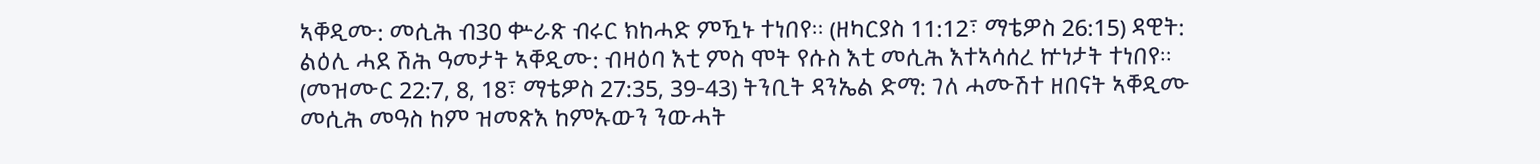ኣቐዲሙ: መሲሕ ብ30 ቍራጽ ብሩር ክከሓድ ምዃኑ ተነበየ። (ዘካርያስ 11:12፣ ማቴዎስ 26:15) ዳዊት: ልዕሊ ሓደ ሽሕ ዓመታት ኣቐዲሙ: ብዛዕባ እቲ ምስ ሞት የሱስ እቲ መሲሕ እተኣሳሰረ ኵነታት ተነበየ። (መዝሙር 22:7, 8, 18፣ ማቴዎስ 27:35, 39-43) ትንቢት ዳንኤል ድማ: ገለ ሓሙሽተ ዘበናት ኣቐዲሙ መሲሕ መዓስ ከም ዝመጽእ ከምኡውን ንውሓት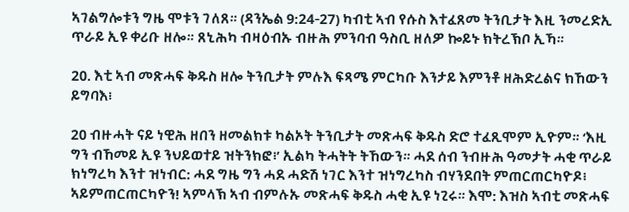ኣገልግሎቱን ግዜ ሞቱን ገለጸ። (ዳንኤል 9:24-27) ካብቲ ኣብ የሱስ እተፈጸመ ትንቢታት እዚ ንመረድኢ ጥራይ ኢዩ ቀሪቡ ዘሎ። ጸኒሕካ ብዛዕብኡ ብዙሕ ምንባብ ዓስቢ ዘለዎ ኰይኑ ክትረኽቦ ኢኻ።

20. እቲ ኣብ መጽሓፍ ቅዱስ ዘሎ ትንቢታት ምሉእ ፍጻሜ ምርካቡ እንታይ እምንቶ ዘሕድረልና ክኸውን ይግባእ፧

20 ብዙሓት ናይ ነዊሕ ዘበን ዘመልክቱ ካልኦት ትንቢታት መጽሓፍ ቅዱስ ድሮ ተፈጺሞም ኢዮም። ‘እዚ ግን ብኸመይ ኢዩ ንህይወተይ ዝትንክፎ፧’ ኢልካ ትሓትት ትኸውን። ሓደ ሰብ ንብዙሕ ዓመታት ሓቂ ጥራይ ክነግረካ እንተ ዝነብር: ሓደ ግዜ ግን ሓደ ሓድሽ ነገር እንተ ዝነግረካስ ብሃንደበት ምጠርጠርካዮዶ፧ ኣይምጠርጠርካዮን! ኣምላኽ ኣብ ብምሉኡ መጽሓፍ ቅዱስ ሓቂ ኢዩ ነጊሩ። እሞ: እዝስ ኣብቲ መጽሓፍ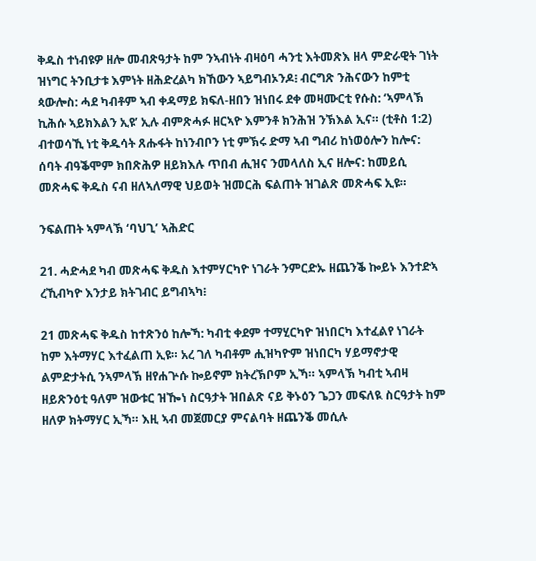ቅዱስ ተነብዩዎ ዘሎ መብጽዓታት ከም ንኣብነት ብዛዕባ ሓንቲ እትመጽእ ዘላ ምድራዊት ገነት ዝነግር ትንቢታቱ እምነት ዘሕድረልካ ክኸውን ኣይግብኦንዶ፧ ብርግጽ ንሕናውን ከምቲ ጳውሎስ: ሓደ ካብቶም ኣብ ቀዳማይ ክፍለ-ዘበን ዝነበሩ ደቀ መዛሙርቲ የሱስ: ‘ኣምላኽ ኪሕሱ ኣይክእልን ኢዩ’ ኢሉ ብምጽሓፉ ዘርኣዮ እምንቶ ክንሕዝ ንኽእል ኢና። (ቲቶስ 1:2) ብተወሳኺ ነቲ ቅዱሳት ጸሑፋት ከነንብቦን ነቲ ምኽሩ ድማ ኣብ ግብሪ ከነወዕሎን ከሎና: ሰባት ብዓቕሞም ክበጽሕዎ ዘይክእሉ ጥበብ ሒዝና ንመላለስ ኢና ዘሎና: ከመይሲ መጽሓፍ ቅዱስ ናብ ዘለኣለማዊ ህይወት ዝመርሕ ፍልጠት ዝገልጽ መጽሓፍ ኢዩ።

ንፍልጠት ኣምላኽ ‘ባህጊ’ ኣሕድር

21. ሓድሓደ ካብ መጽሓፍ ቅዱስ እተምሃርካዮ ነገራት ንምርድኡ ዘጨንቕ ኰይኑ እንተድኣ ረኺብካዮ እንታይ ክትገብር ይግብኣካ፧

21 መጽሓፍ ቅዱስ ከተጽንዕ ከሎኻ: ካብቲ ቀደም ተማሂርካዮ ዝነበርካ እተፈልየ ነገራት ከም እትማሃር እተፈልጠ ኢዩ። አረ ገለ ካብቶም ሒዝካዮም ዝነበርካ ሃይማኖታዊ ልምድታትሲ ንኣምላኽ ዘየሐጕሱ ኰይኖም ክትረኽቦም ኢኻ። ኣምላኽ ካብቲ ኣብዛ ዘይጽንዕቲ ዓለም ዝውቱር ዝዀነ ስርዓታት ዝበልጽ ናይ ቅኑዕን ጌጋን መፍለዪ ስርዓታት ከም ዘለዎ ክትማሃር ኢኻ። እዚ ኣብ መጀመርያ ምናልባት ዘጨንቕ መሲሉ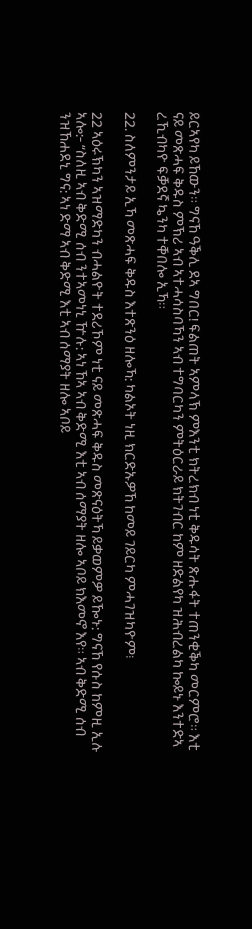ይርኣየካ ይኸውን። ግናኸ ዓቕሊ ደኣ ግበር! ፍልጠት ኣምላኽ ምእንቲ ክትረክብ ነቲ ቅዱሳት ጽሑፋት ተጠንቂቕካ መርምሮ። እቲ ናይ መጽሓፍ ቅዱስ ምኽሪ ኣብ ኣተሓሳስባኻን ኣብ ተግባርካን ምትዕርራይ ክትገብር ከም ዘድልየካ ዝሕብረልካ ኰይኑ እንተድኣ ረኺብካዮ ፍቓደኛ ኴንካ ተቐበሎ ኢኻ።

22. ስለምንታይ ኢኻ መጽሓፍ ቅዱስ እተጽንዕ ዘሎኻ: ካልኦት ነዚ ክርድኡዎኸ ከመይ ገይርካ ምሓገዝካዮም፧

22 ኣዕሩኽካን ኣዝማድካን ብሓልዮት ተደሪኾም ነቲ ናይ መጽሓፍ ቅዱስ መጽናዕትኻ ይቃወምዎ ይዀኑ: ግናኸ የሱስ ከምዚ ኢሉ ኣሎ:- “ስለዚ ኣብ ቅድሚ ሰብ ንተኣመነኒ ዅሉ: ኣነ ኸኣ ኣብ ቅድሚ እቲ ኣብ ሰማያት ዘሎ ኣቦይ ክእመኖ እየ። ኣብ ቅድሚ ሰብ ንዝኸሐደኒ ግና: ኣነ ድማ ኣብ ቅድሚ እቲ ኣብ ሰማያት ዘሎ ኣቦይ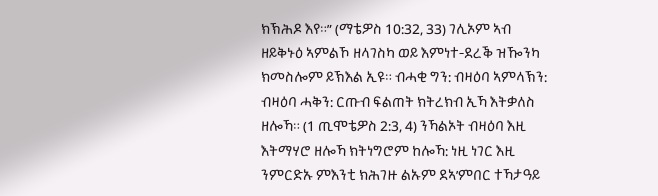ክኽሕዶ እየ።” (ማቴዎስ 10:32, 33) ገሊኦም ኣብ ዘይቅኑዕ ኣምልኾ ዘላገስካ ወይ እምነተ-ደረቕ ዝዀንካ ክመስሎም ይኽእል ኢዩ። ብሓቂ ግን: ብዛዕባ ኣምላኽን: ብዛዕባ ሓቅን: ርጡብ ፍልጠት ክትረክብ ኢኻ እትቃለስ ዘሎኻ። (1 ጢሞቴዎስ 2:3, 4) ንኻልኦት ብዛዕባ እዚ እትማሃሮ ዘሎኻ ክትነግሮም ከሎኻ: ነዚ ነገር እዚ ንምርድኡ ምእንቲ ክሕገዙ ልኡም ደኣ’ምበር ተኻታዓይ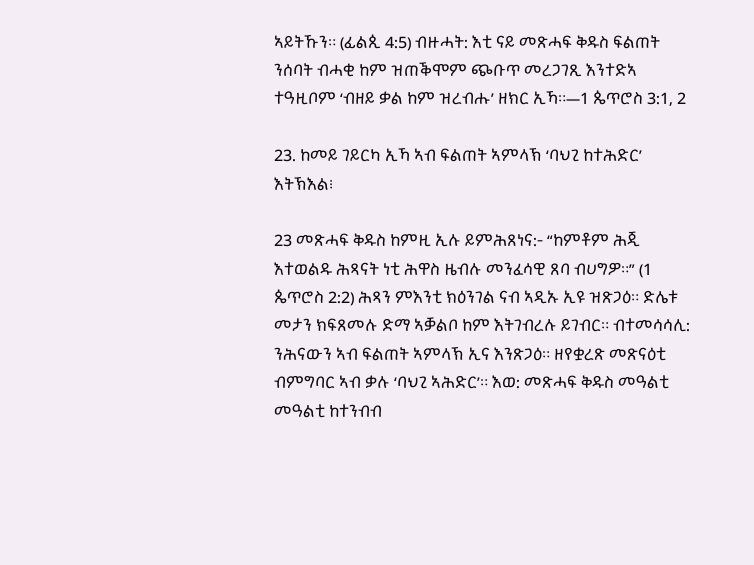ኣይትኹን። (ፊልጲ 4:5) ብዙሓት: እቲ ናይ መጽሓፍ ቅዱስ ፍልጠት ንሰባት ብሓቂ ከም ዝጠቕሞም ጭቡጥ መረጋገጺ እንተድኣ ተዓዚቦም ‘ብዘይ ቃል ከም ዝረብሑ’ ዘክር ኢኻ።—1 ጴጥሮስ 3:1, 2

23. ከመይ ገይርካ ኢኻ ኣብ ፍልጠት ኣምላኽ ‘ባህጊ ከተሕድር’ እትኽእል፧

23 መጽሓፍ ቅዱስ ከምዚ ኢሉ ይምሕጸነና:- “ከምቶም ሕጂ እተወልዱ ሕጻናት ነቲ ሕዋስ ዜብሉ መንፈሳዊ ጸባ ብሀግዎ።” (1 ጴጥሮስ 2:2) ሕጻን ምእንቲ ክዕንገል ናብ ኣዲኡ ኢዩ ዝጽጋዕ። ድሌቱ መታን ክፍጸመሉ ድማ ኣቓልቦ ከም እትገብረሉ ይገብር። ብተመሳሳሊ: ንሕናውን ኣብ ፍልጠት ኣምላኽ ኢና እንጽጋዕ። ዘየቋረጽ መጽናዕቲ ብምግባር ኣብ ቃሉ ‘ባህጊ ኣሕድር’። እወ: መጽሓፍ ቅዱስ መዓልቲ መዓልቲ ከተንብብ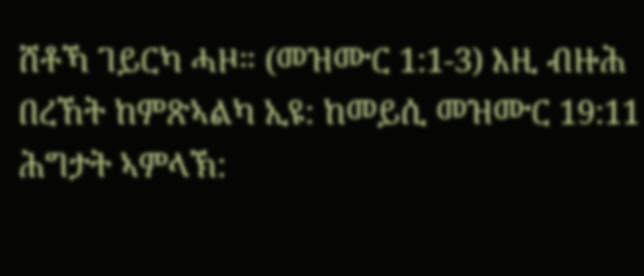ሸቶኻ ገይርካ ሓዞ። (መዝሙር 1:1-3) እዚ ብዙሕ በረኸት ከምጽኣልካ ኢዩ: ከመይሲ መዝሙር 19:11 ሕግታት ኣምላኽ: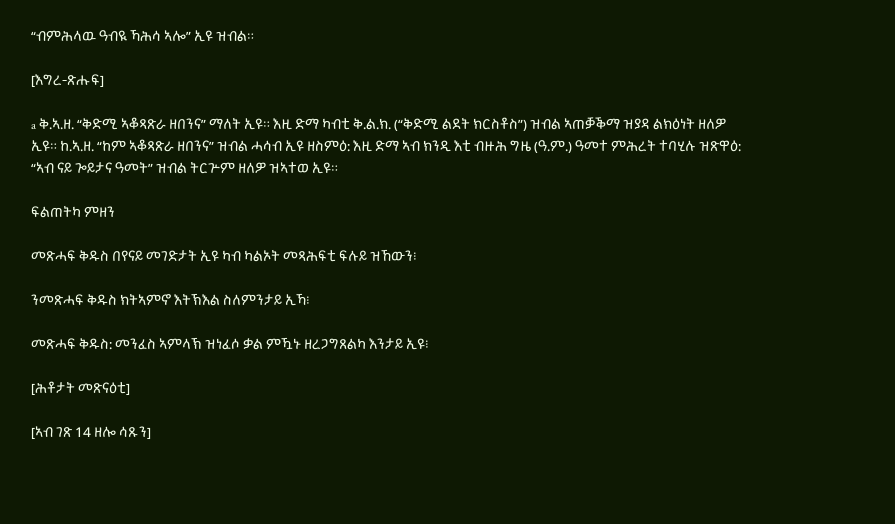“ብምሕላዉ ዓብዪ ኻሕሳ ኣሎ” ኢዩ ዝብል።

[እግረ-ጽሑፍ]

a ቅ.ኣ.ዘ. “ቅድሚ ኣቆጻጽራ ዘበንና” ማለት ኢዩ። እዚ ድማ ካብቲ ቅ.ል.ክ. (“ቅድሚ ልደት ክርስቶስ”) ዝብል ኣጠቓቕማ ዝያዳ ልክዕነት ዘለዎ ኢዩ። ከ.ኣ.ዘ. “ከም ኣቆጻጽራ ዘበንና” ዝብል ሓሳብ ኢዩ ዘስምዕ: እዚ ድማ ኣብ ክንዲ እቲ ብዙሕ ግዜ (ዓ.ም.) ዓመተ ምሕረት ተባሂሉ ዝጽዋዕ: “ኣብ ናይ ጐይታና ዓመት” ዝብል ትርጕም ዘለዎ ዝኣተወ ኢዩ።

ፍልጠትካ ምዘን

መጽሓፍ ቅዱስ በየናይ መገድታት ኢዩ ካብ ካልኦት መጻሕፍቲ ፍሉይ ዝኸውን፧

ንመጽሓፍ ቅዱስ ክትኣምኖ እትኽእል ስለምንታይ ኢኻ፧

መጽሓፍ ቅዱስ: መንፈስ ኣምላኽ ዝነፈሶ ቃል ምዃኑ ዘረጋግጸልካ እንታይ ኢዩ፧

[ሕቶታት መጽናዕቲ]

[ኣብ ገጽ 14 ዘሎ ሳጹን]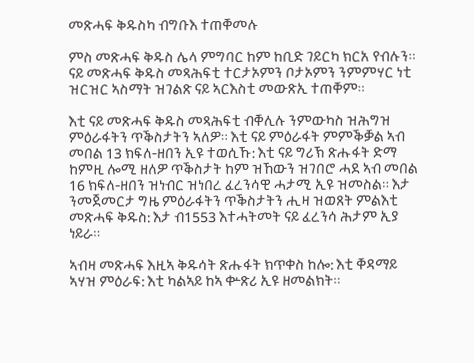መጽሓፍ ቅዱስካ ብግቡእ ተጠቐመሉ

ምስ መጽሓፍ ቅዱስ ሌላ ምግባር ከም ከቢድ ገይርካ ክርአ የብሉን። ናይ መጽሓፍ ቅዱስ መጻሕፍቲ ተርታኦምን ቦታኦምን ንምምሃር ነቲ ዝርዝር ኣስማት ዝገልጽ ናይ ኣርእስቲ መውጽኢ ተጠቐም።

እቲ ናይ መጽሓፍ ቅዱስ መጻሕፍቲ ብቐሊሉ ንምውካስ ዝሕግዝ ምዕራፋትን ጥቕስታትን ኣለዎ። እቲ ናይ ምዕራፋት ምምቕቓል ኣብ መበል 13 ክፍለ-ዘበን ኢዩ ተወሲኹ: እቲ ናይ ግሪኽ ጽሑፋት ድማ ከምዚ ሎሚ ዘለዎ ጥቕስታት ከም ዝኸውን ዝገበሮ ሓደ ኣብ መበል 16 ክፍለ-ዘበን ዝነብር ዝነበረ ፈረንሳዊ ሓታሚ ኢዩ ዝመስል። እታ ንመጀመርታ ግዜ ምዕራፋትን ጥቕስታትን ሒዛ ዝወጸት ምልእቲ መጽሓፍ ቅዱስ: እታ ብ1553 እተሓትመት ናይ ፈረንሳ ሕታም ኢያ ነይራ።

ኣብዛ መጽሓፍ እዚኣ ቅዱሳት ጽሑፋት ክጥቀስ ከሎ: እቲ ቐዳማይ ኣሃዝ ምዕራፍ: እቲ ካልኣይ ከኣ ቍጽሪ ኢዩ ዘመልክት።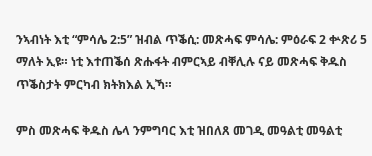ንኣብነት እቲ “ምሳሌ 2:5” ዝብል ጥቕሲ: መጽሓፍ ምሳሌ: ምዕራፍ 2 ቍጽሪ 5 ማለት ኢዩ። ነቲ እተጠቕሰ ጽሑፋት ብምርኣይ ብቐሊሉ ናይ መጽሓፍ ቅዱስ ጥቕስታት ምርካብ ክትክእል ኢኻ።

ምስ መጽሓፍ ቅዱስ ሌላ ንምግባር እቲ ዝበለጸ መገዲ መዓልቲ መዓልቲ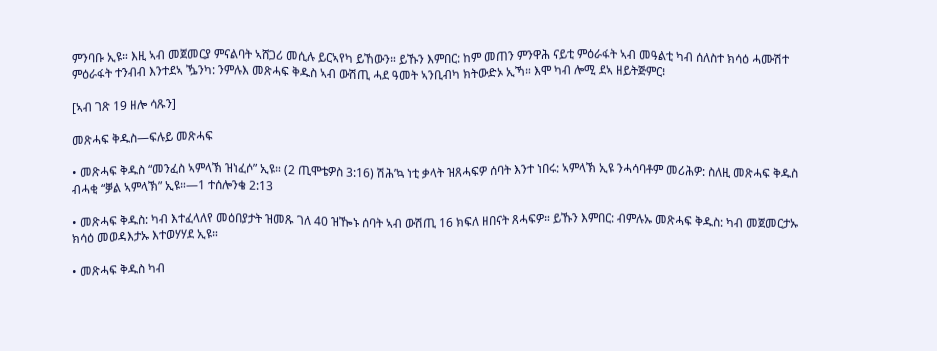ምንባቡ ኢዩ። እዚ ኣብ መጀመርያ ምናልባት ኣሸጋሪ መሲሉ ይርኣየካ ይኸውን። ይኹን እምበር: ከም መጠን ምንዋሕ ናይቲ ምዕራፋት ኣብ መዓልቲ ካብ ሰለስተ ክሳዕ ሓሙሽተ ምዕራፋት ተንብብ እንተደኣ ዄንካ: ንምሉእ መጽሓፍ ቅዱስ ኣብ ውሽጢ ሓደ ዓመት ኣንቢብካ ክትውድኦ ኢኻ። እሞ ካብ ሎሚ ደኣ ዘይትጅምር፧

[ኣብ ገጽ 19 ዘሎ ሳጹን]

መጽሓፍ ቅዱስ—ፍሉይ መጽሓፍ

• መጽሓፍ ቅዱስ “መንፈስ ኣምላኽ ዝነፈሶ” ኢዩ። (2 ጢሞቴዎስ 3:16) ሽሕ’ኳ ነቲ ቃላት ዝጸሓፍዎ ሰባት እንተ ነበሩ: ኣምላኽ ኢዩ ንሓሳባቶም መሪሕዎ: ስለዚ መጽሓፍ ቅዱስ ብሓቂ “ቓል ኣምላኽ” ኢዩ።—1 ተሰሎንቄ 2:13

• መጽሓፍ ቅዱስ: ካብ እተፈላለየ መዕበያታት ዝመጹ ገለ 40 ዝዀኑ ሰባት ኣብ ውሽጢ 16 ክፍለ ዘበናት ጸሓፍዎ። ይኹን እምበር: ብምሉኡ መጽሓፍ ቅዱስ: ካብ መጀመርታኡ ክሳዕ መወዳእታኡ እተወሃሃደ ኢዩ።

• መጽሓፍ ቅዱስ ካብ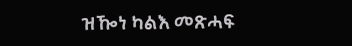ዝዀነ ካልእ መጽሓፍ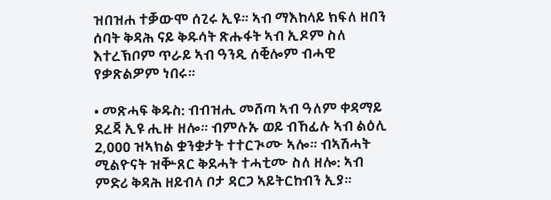ዝበዝሐ ተቓውሞ ሰጊሩ ኢዩ። ኣብ ማእከላይ ክፍለ ዘበን ሰባት ቅዳሕ ናይ ቅዱሳት ጽሑፋት ኣብ ኢዶም ስለ እተረኽቦም ጥራይ ኣብ ዓንዲ ሰቒሎም ብሓዊ የቃጽልዎም ነበሩ።

• መጽሓፍ ቅዱስ: ብብዝሒ መሸጣ ኣብ ዓለም ቀዳማይ ደረጃ ኢዩ ሒዙ ዘሎ። ብምሉኡ ወይ ብኸፊሉ ኣብ ልዕሊ 2,000 ዝኣክል ቋንቋታት ተተርጒሙ ኣሎ። ብኣሽሓት ሚልዮናት ዝቝጸር ቅደሓት ተሓቲሙ ስለ ዘሎ: ኣብ ምድሪ ቅዳሕ ዘይብላ ቦታ ዳርጋ ኣይትርከብን ኢያ።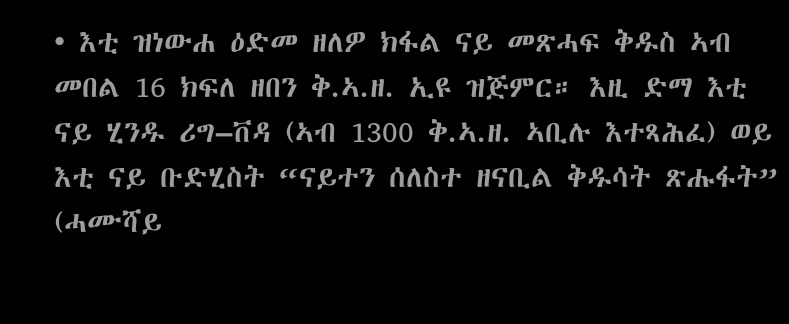• እቲ ዝነውሐ ዕድመ ዘለዎ ክፋል ናይ መጽሓፍ ቅዱስ ኣብ መበል 16 ክፍለ ዘበን ቅ.ኣ.ዘ. ኢዩ ዝጅምር። እዚ ድማ እቲ ናይ ሂንዱ ሪግ–ቨዳ (ኣብ 1300 ቅ.ኣ.ዘ. ኣቢሉ እተጻሕፈ) ወይ እቲ ናይ ቡድሂስት “ናይተን ሰለስተ ዘናቢል ቅዱሳት ጽሑፋት” (ሓሙሻይ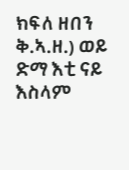ክፍለ ዘበን ቅ.ኣ.ዘ.) ወይ ድማ እቲ ናይ እስላም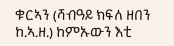ቁርኣን (ሻብዓይ ክፍለ ዘበን ከ.ኣ.ዘ.) ከምኡውን እቲ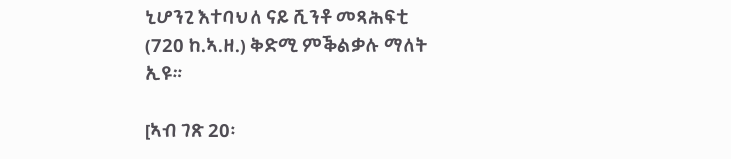ኒሆንጊ እተባህለ ናይ ሺንቶ መጻሕፍቲ (720 ከ.ኣ.ዘ.) ቅድሚ ምቕልቃሉ ማለት ኢዩ።

[ኣብ ገጽ 20፡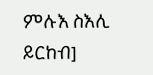ምሉእ ስእሊ ይርከብ]